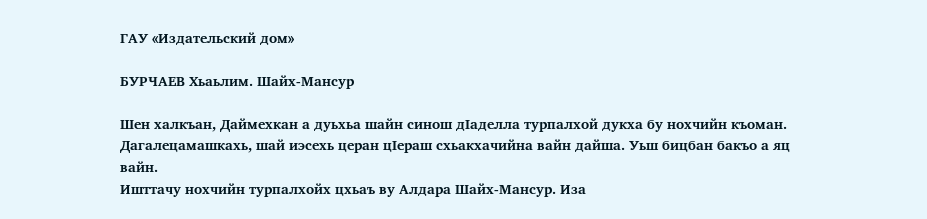ГАУ «Издательский дом»

БУРЧАЕВ Хьаьлим. Шайх-Мансур

Шен халкъан, Даймехкан а дуьхьа шайн синош дIаделла турпалхой дукха бу нохчийн къоман. Дагалецамашкахь, шай иэсехь церан цIераш схьакхачийна вайн дайша. Уьш бицбан бакъо а яц вайн.
Ишттачу нохчийн турпалхойх цхьаъ ву Алдара Шайх-Мансур. Иза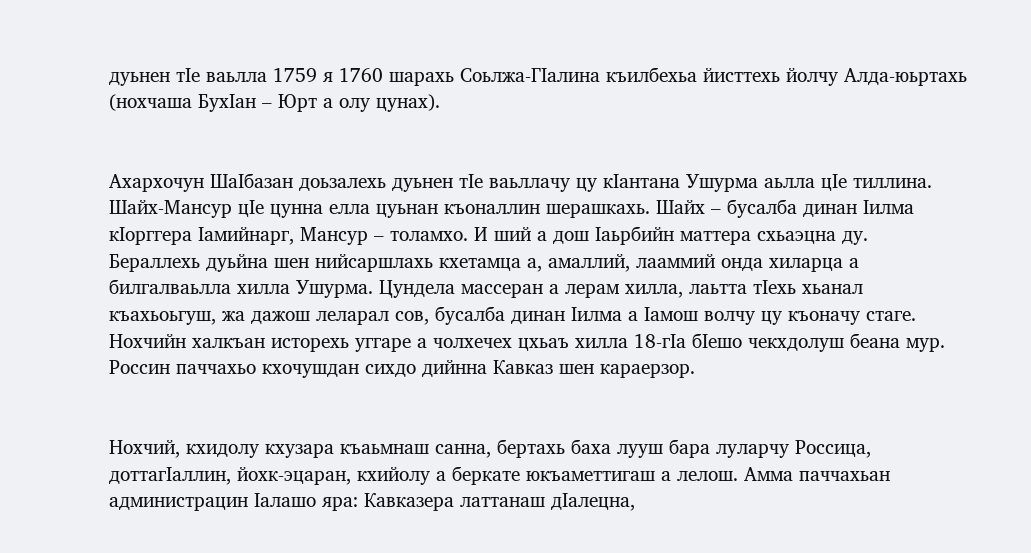дуьнен тIе ваьлла 1759 я 1760 шарахь Соьлжа-ГIалина къилбехьа йисттехь йолчу Алда-юьртахь (нохчаша БухIан – Юрт а олу цунах).


Ахархочун ШаIбазан доьзалехь дуьнен тIе ваьллачу цу кIантана Ушурма аьлла цIе тиллина. Шайх-Мансур цIе цунна елла цуьнан къоналлин шерашкахь. Шайх – бусалба динан Iилма кIорггера Iамийнарг, Мансур – толамхо. И ший а дош Iаьрбийн маттера схьаэцна ду.
Бераллехь дуьйна шен нийсаршлахь кхетамца а, амаллий, лааммий онда хиларца а билгалваьлла хилла Ушурма. Цундела массеран а лерам хилла, лаьтта тIехь хьанал къахьоьгуш, жа дажош леларал сов, бусалба динан Iилма а Iамош волчу цу къоначу стаге.
Нохчийн халкъан исторехь уггаре а чолхечех цхьаъ хилла 18-гIа бIешо чекхдолуш беана мур. Россин паччахьо кхочушдан сихдо дийнна Кавказ шен караерзор.


Нохчий, кхидолу кхузара къаьмнаш санна, бертахь баха лууш бара луларчу Россица, доттагIаллин, йохк-эцаран, кхийолу а беркате юкъаметтигаш а лелош. Амма паччахьан администрацин Iалашо яра: Кавказера латтанаш дIалецна,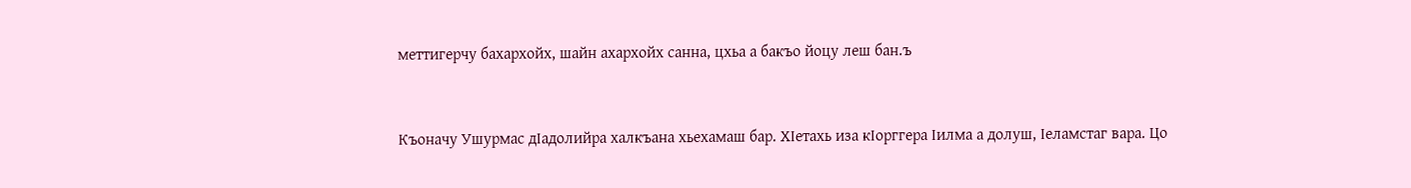меттигерчу бахархойх, шайн ахархойх санна, цхьа а бакъо йоцу леш бан.ъ


Къоначу Ушурмас дIадолийра халкъана хьехамаш бар. ХIетахь иза кIорггера Iилма а долуш, Iеламстаг вара. Цо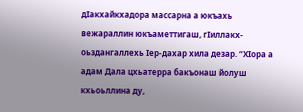дIакхайкхадора массарна а юкъахь вежараллин юкъаметтигаш, гIиллакх-оьздангаллехь Iер-дахар хила дезар. “ХIора а адам Дала цхьатерра бакъонаш йолуш кхьоьллина ду,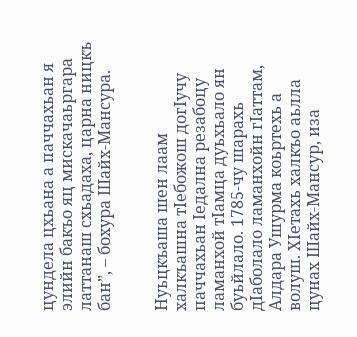цундела цхьана а паччахьан я элийн бакъо яц мискачаьргара латтанаш схьадаха, царна ницкъ бан”, – бохура Шайх-Мансура.


Нуьцкъаша шен лаам халкъашна тIебожош догIучу паччахьан Iедална резабоцу ламанхой тIамца дуьхьало ян буьйлало. 1785-чу шарахь дIаболало ламанхойн гIаттам, Алдара Ушурма коьртехь а волуш. ХIетахь халкъо аьлла цунах Шайх-Мансур, иза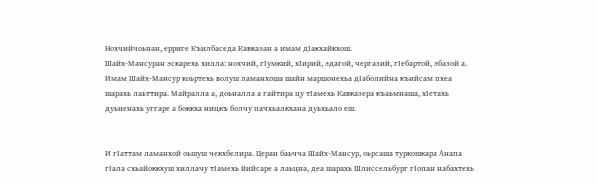Нохчийчоьнан, ерриге Къилбаседа Кавказан а имам дIакхайкхош.
Шайх-Мансуран эскарехь хилла: нохчий, гIумкий, хIирий, эдагой, чергазий, гIебартой, эбазой а. Имам Шайх-Мансур коьртехь волуш ламанхоша шайн маршонехьа дIаболийна къийсам пхеа шарахь лаьттира. Майралла а, доьналла а гайтира цу тIамехь Кавказера къаьмнаша, хIетахь дуьненахь уггаре а боккха ницкъ болчу пачхьалкхана дуьхьало еш.


И гIаттам ламанхой оьшуш чекхбелира. Церан баьчча Шайх-Мансур, оьрсаша туркошкара Анапа гIала схьайоккхуш хиллачу тIамехь йийсаре а лаьцна, деа шарахь Шлиссельбург гIопан набахтехь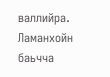валлийра. Ламанхойн баьчча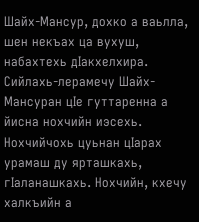Шайх-Мансур, дохко а ваьлла, шен некъах ца вухуш, набахтехь дIакхелхира.
Сийлахь-лерамечу Шайх-Мансуран цIе гуттаренна а йисна нохчийн иэсехь. Нохчийчохь цуьнан цIарах урамаш ду ярташкахь, гIаланашкахь. Нохчийн, кхечу халкъийн а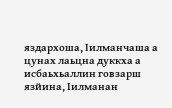яздархоша, Iилманчаша а цунах лаьцна дуккха а исбаьхьаллин говзарш язйина, Iилманан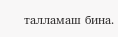талламаш бина.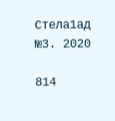Стела1ад №3. 2020

814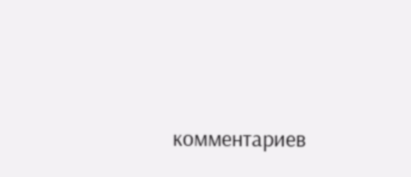комментариев